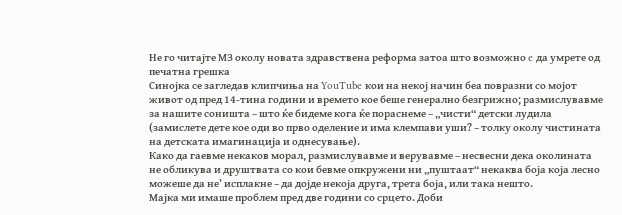Не го читајте МЗ околу новата здравствена реформа затоа што возможно e да умрете од печатна грешка
Синојка се загледав клипчиња на YouTube кои на некој начин беа повразни со мојот живот од пред 14-тина години и времето кое беше генерално безгрижно; размислувавме за нашите соништа – што ќе бидеме кога ќе пораснеме – „чисти“ детски лудила (замислете дете кое оди во прво оделение и има клемпави уши? – толку околу чистината на детската имагинација и однесување).
Како да гаевме некаков морал, размислувавме и верувавме – несвесни дека околината не обликува и друштвата со кои бевме опкружени ни „пуштаат“ некаква боја која лесно можеше да не’ исплакне – да дојде некоја друга, трета боја, или така нешто.
Мајка ми имаше проблем пред две години со срцето. Доби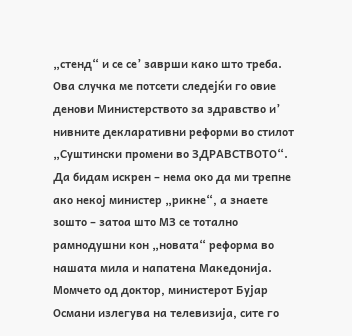„стенд“ и се се’ заврши како што треба. Ова случка ме потсети следејќи го овие денови Министерството за здравство и’ нивните декларативни реформи во стилот „Суштински промени во ЗДРАВСТВОТО“.
Да бидам искрен – нема око да ми трепне ако некој министер „рикне“, а знаете зошто – затоа што МЗ се тотално рамнодушни кон „новата“ реформа во нашата мила и напатена Македонија.
Момчето од доктор, министерот Бујар Османи излегува на телевизија, сите го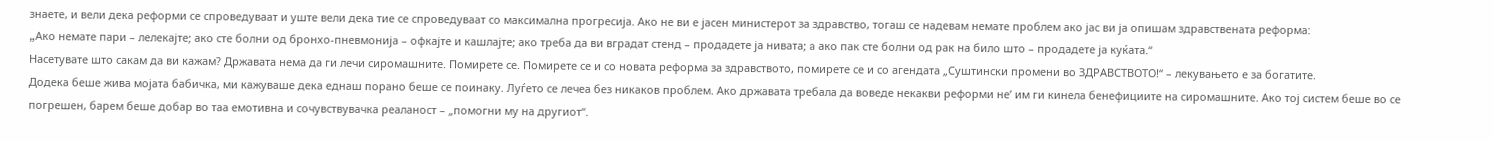знаете, и вели дека реформи се спроведуваат и уште вели дека тие се спроведуваат со максимална прогресија. Ако не ви е јасен министерот за здравство, тогаш се надевам немате проблем ако јас ви ја опишам здравствената реформа:
„Aко немате пари – лелекајте; ако сте болни од бронхо-пневмонија – офкајте и кашлајте; ако треба да ви вградат стенд – продадете ја нивата; a ако пак сте болни од рак на било што – продадете ја куќата.“
Насетувате што сакам да ви кажам? Државата нема да ги лечи сиромашните. Помирете се. Помирете се и со новата реформа за здравството, помирете се и со агендата „Суштински промени во ЗДРАВСТВОТО!“ – лекувањето е за богатите.
Додека беше жива мојата бабичка, ми кажуваше дека еднаш порано беше се поинаку. Луѓето се лечеа без никаков проблем. Ако државата требала да воведе некакви реформи не’ им ги кинела бенефициите на сиромашните. Ако тој систем беше во се погрешен, барем беше добар во таа емотивна и сочувствувачка реаланост – „помогни му на другиот“.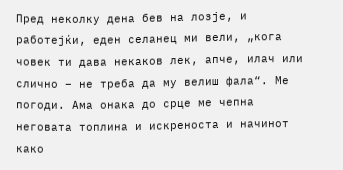Пред неколку дена бев на лозје, и работејќи, еден селанец ми вели, „кога човек ти дава некаков лек, апче, илач или слично – не треба да му велиш фала“. Ме погоди. Ама онака до срце ме чепна неговата топлина и искреноста и начинот како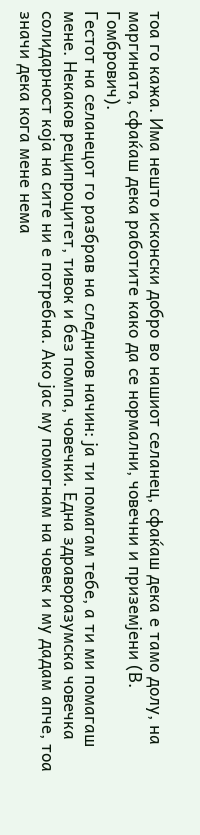тоа го кажа. Има нешто исконски добро во нашиот селанец, сфаќаш дека е тамо долу, на маргината, сфаќаш дека работите како да се нормални, човечни и приземјени (В. Гомбрович).
Гестот на селанецот го разбрав на следниов начин: ја ти помагам тебе, а ти ми помагаш мене. Некаков реципроцитет, тивок и без помпа, човечки. Една здраворазумска човечка солидарност која на сите ни е потребна. Ако јас му помогнам на човек и му дадам апче, тоа значи дека кога мене нема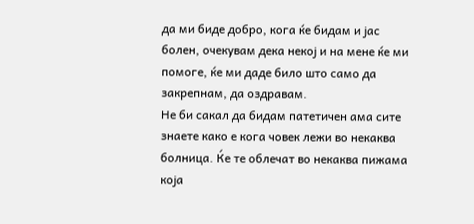да ми биде добро, кога ќе бидам и јас болен, очекувам дека некој и на мене ќе ми помоге, ќе ми даде било што само да закрепнам, да оздравам.
Не би сакал да бидам патетичен ама сите знаете како е кога човек лежи во некаква болница. Ќе те облечат во некаква пижама која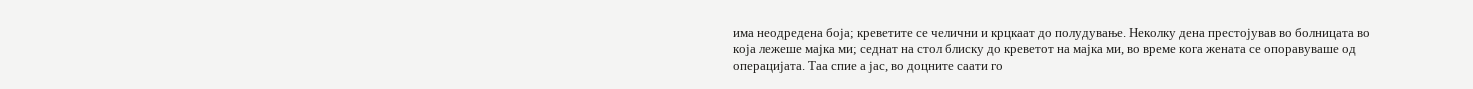има неодредена боја; креветите се челични и крцкаат до полудување. Неколку дена престојував во болницата во која лежеше мајка ми; седнат на стол блиску до креветот на мајка ми, во време кога жената се опоравуваше од операцијата. Таа спие а јас, во доцните саати го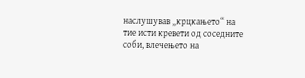наслушував „крцкањето“ на тие исти кревети од соседните соби, влечењето на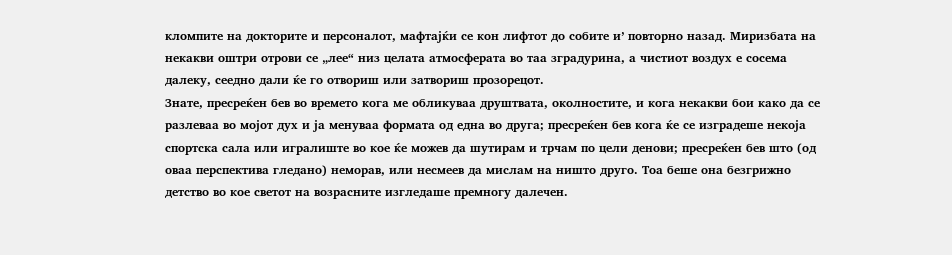кломпите на докторите и персоналот, мафтајќи се кон лифтот до собите и’ повторно назад. Миризбата на некакви оштри отрови се „лее“ низ целата атмосферата во таа зградурина, а чистиот воздух е сосема далеку, сеедно дали ќе го отвориш или затвориш прозорецот.
Знате, пресреќен бев во времето кога ме обликуваа друштвата, околностите, и кога некакви бои како да се разлеваа во мојот дух и ја менуваа формата од една во друга; пресреќен бев кога ќе се изградеше некоја спортска сала или игралиште во кое ќе можев да шутирам и трчам по цели денови; пресреќен бев што (од оваа перспектива гледано) неморав, или несмеев да мислам на ништо друго. Тоа беше она безгрижно детство во кое светот на возрасните изгледаше премногу далечeн.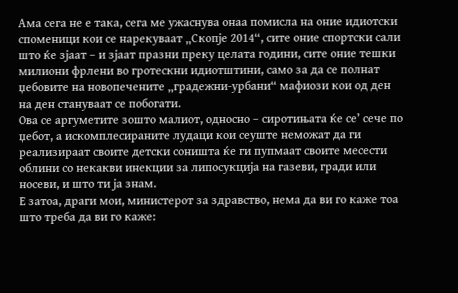Ама сега не е така, сега ме ужаснува онаа помисла на оние идиотски споменици кои се нарекуваат „Скопје 2014“, сите оние спортски сали што ќе зјаат – и зјаат празни преку целата години, сите оние тешки милиони фрлени во гротескни идиотштини, само за да се полнат џебовите на новопечените „градежни-урбани“ мафиози кои од ден на ден стануваат се побогати.
Ова се аргуметите зошто малиот, односно – сиротињата ќе се’ сече по џебот, а искомплесираните лудаци кои сеуште неможат да ги реализираат своите детски соништа ќе ги пупмаат своите месести облини со некакви инекции за липосукција на газеви, гради или носеви, и што ти ја знам.
Е затоа, драги мои, министерот за здравство, нема да ви го каже тоа што треба да ви го каже: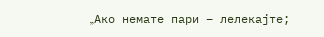„Aко немате пари – лелекајте;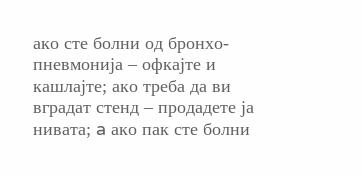ако сте болни од бронхо-пневмонија – офкајте и кашлајте; ако треба да ви вградат стенд – продадете ја нивата; a ако пак сте болни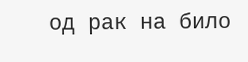од рак на било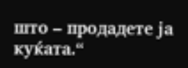што – продадете ја куќата.“